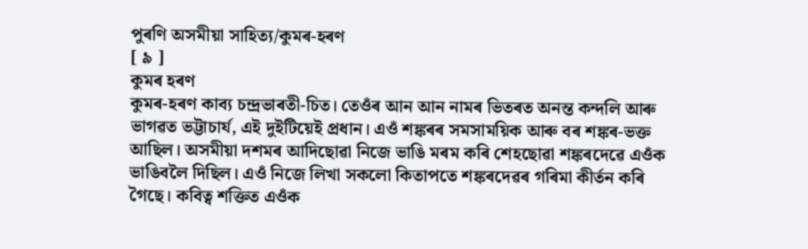পুৰণি অসমীয়া সাহিত্য/কুমৰ-হৰণ
[ ৯ ]
কুমৰ হৰণ
কুমৰ-হৰণ কাব্য চন্দ্ৰভাৰতী-চিত। তেওঁৰ আন আন নামৰ ভিতৰত অনন্ত কন্দলি আৰু ভাগৱত ভট্টাচাৰ্য, এই দুইটিয়েই প্ৰধান। এওঁ শঙ্কৰৰ সমসাময়িক আৰু বৰ শঙ্কৰ-ভক্ত আছিল। অসমীয়া দশমৰ আদিছোৱা নিজে ভাঙি মৰম কৰি শেহছোৱা শঙ্কৰদেৱে এওঁক ভাঙিবলৈ দিছিল। এওঁ নিজে লিখা সকলো কিতাপতে শঙ্কৰদেৱৰ গৰিমা কীৰ্তন কৰি গৈছে। কবিত্ব শক্তিত এওঁক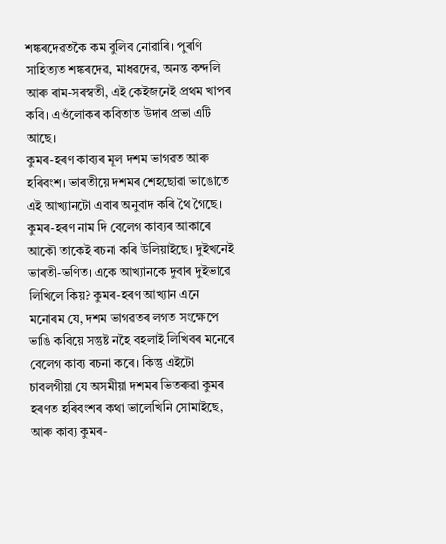শঙ্কৰদেৱতকৈ কম বুলিব নোৱাৰি। পুৰণি সাহিত্যত শঙ্কৰদেৱ, মাধৱদেৱ, অনন্ত কন্দলি আৰু ৰাম-সৰস্বতী, এই কেইজনেই প্ৰথম খাপৰ কবি। এওঁলোকৰ কবিতাত উদাৰ প্ৰভা এটি আছে।
কুমৰ-হৰণ কাব্যৰ মূল দশম ভাগৱত আৰু হৰিবংশ। ভাৰতীয়ে দশমৰ শেহছোৱা ভাঙোতে এই আখ্যানটো এবাৰ অনুবাদ কৰি থৈ গৈছে। কুমৰ-হৰণ নাম দি বেলেগ কাব্যৰ আকাৰে আকৌ তাকেই ৰচনা কৰি উলিয়াইছে। দুইখনেই ভাৰতী-ভণিত। একে আখ্যানকে দুবাৰ দুইভাৱে লিখিলে কিয়? কুমৰ-হৰণ আখ্যান এনে মনোৰম যে, দশম ভাগৱতৰ লগত সংক্ষেপে ভাঙি কবিয়ে সন্তুষ্ট নহৈ বহলাই লিখিবৰ মনেৰে বেলেগ কাব্য ৰচনা কৰে। কিন্তু এইটো চাবলগীয়া যে অসমীয়া দশমৰ ভিতৰুৱা কুমৰ হৰণত হৰিবংশৰ কথা ভালেখিনি সোমাইছে, আৰু কাব্য কুমৰ-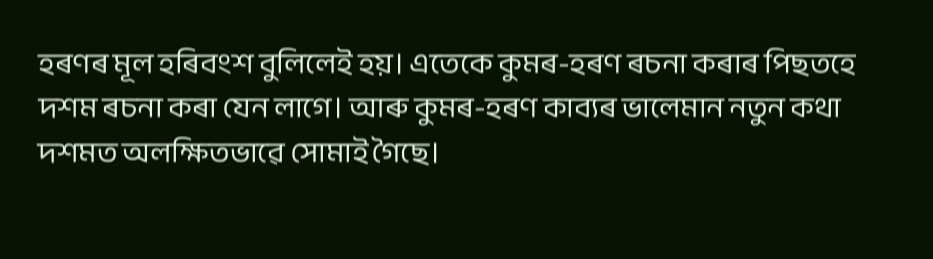হৰণৰ মূল হৰিবংশ বুলিলেই হয়। এতেকে কুমৰ-হৰণ ৰচনা কৰাৰ পিছতহে দশম ৰচনা কৰা যেন লাগে। আৰু কুমৰ-হৰণ কাব্যৰ ভালেমান নতুন কথা দশমত অলক্ষিতভাৱে সোমাই গৈছে।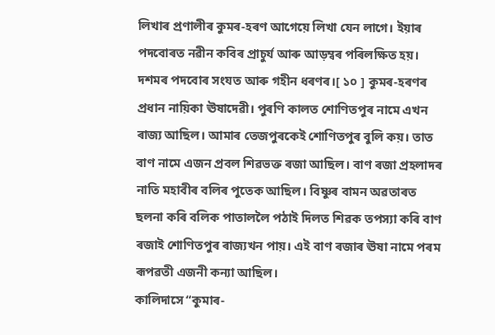লিখাৰ প্ৰণালীৰ কুমৰ-হৰণ আগেয়ে লিখা যেন লাগে। ইয়াৰ পদবোৰত নৱীন কবিৰ প্ৰাচুৰ্য আৰু আড়ম্বৰ পৰিলক্ষিত হয়। দশমৰ পদবোৰ সংযত আৰু গহীন ধৰণৰ।[ ১০ ] কুমৰ-হৰণৰ প্ৰধান নায়িকা ঊষাদেৱী। পুৰণি কালত শোণিতপুৰ নামে এখন ৰাজ্য আছিল। আমাৰ তেজপুৰকেই শোণিতপুৰ বুলি কয়। তাত বাণ নামে এজন প্ৰবল শিৱভক্ত ৰজা আছিল। বাণ ৰজা প্ৰহলাদৰ নাতি মহাবীৰ বলিৰ পুতেক আছিল। বিষ্ণুৰ বামন অৱতাৰত ছলনা কৰি বলিক পাতাললৈ পঠাই দিলত শিৱক তপস্যা কৰি বাণ ৰজাই শোণিতপুৰ ৰাজ্যখন পায়। এই বাণ ৰজাৰ ঊষা নামে পৰম ৰূপৱতী এজনী কন্যা আছিল।
কালিদাসে “কুমাৰ-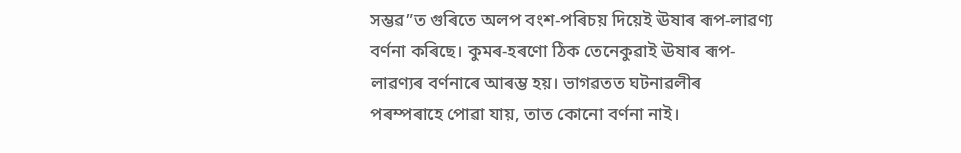সম্ভৱ”ত গুৰিতে অলপ বংশ-পৰিচয় দিয়েই ঊষাৰ ৰূপ-লাৱণ্য বৰ্ণনা কৰিছে। কুমৰ-হৰণো ঠিক তেনেকুৱাই ঊষাৰ ৰূপ-লাৱণ্যৰ বৰ্ণনাৰে আৰম্ভ হয়। ভাগৱতত ঘটনাৱলীৰ পৰম্পৰাহে পোৱা যায়, তাত কোনো বৰ্ণনা নাই।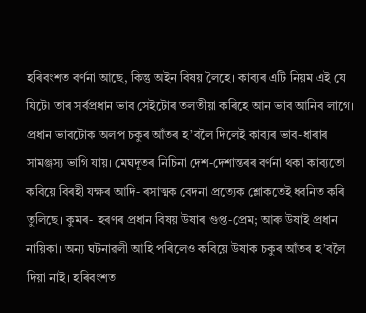হৰিবংশত বৰ্ণনা আছে, কিন্তু অইন বিষয় লৈহে। কাব্যৰ এটি নিয়ম এই যে যিটে৷ তাৰ সৰ্বপ্ৰধান ভাব সেইটোৰ তলতীয়া কৰিহে আন ভাব আনিব লাগে। প্ৰধান ভাবটোক অলপ চকুৰ আঁতৰ হ’বলৈ দিলেই কাব্যৰ ভাব-ধাৰাৰ সামঞ্জস্য ভাগি যায়। মেঘদূতৰ নিচিনা দেশ-দেশান্তৰৰ বৰ্ণনা থকা কাব্যতো কবিয়ে বিৰহী যক্ষৰ আদি- ৰসাত্মক বেদনা প্ৰত্যেক শ্লোকতেই ধ্বনিত কৰি তুলিছে। কুমৰ- হৰণৰ প্ৰধান বিষয় উষাৰ গুপ্ত-প্ৰেম; আৰু উষাই প্ৰধান নায়িকা। অন্য ঘটনাৱলী আহি পৰিলেও কবিয়ে উষাক চকুৰ আঁতৰ হ’বলৈ দিয়া নাই। হৰিবংশত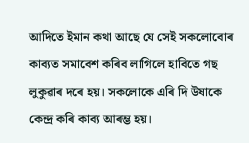আদিতে ইমান কথা আছে যে সেই সকলোবোৰ কাব্যত সমাবেশ কৰিব লাগিলে হাবিতে গছ লুকুৱাৰ দৰে হয়। সকলোকে এৰি দি উষাকে কেন্দ্ৰ কৰি কাব্য আৰম্ভ হয়।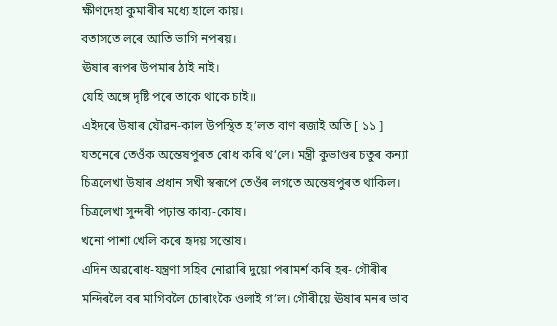ক্ষীণদেহা কুমাৰীৰ মধ্যে হালে কায়।
বতাসতে লৰে আতি ভাগি নপৰয়।
ঊষাৰ ৰূপৰ উপমাৰ ঠাই নাই।
যেহি অঙ্গে দৃষ্টি পৰে তাকে থাকে চাই॥
এইদৰে উষাৰ যৌৱন-কাল উপস্থিত হ’লত বাণ ৰজাই অতি [ ১১ ] যতনেৰে তেওঁক অন্তেষপুৰত ৰোধ কৰি থ’লে। মন্ত্ৰী কুভাণ্ডৰ চতুৰ কন্যা চিত্ৰলেখা উষাৰ প্ৰধান সখী স্বৰূপে তেওঁৰ লগতে অন্তেষপুৰত থাকিল।
চিত্ৰলেখা সুন্দৰী পঢ়ান্ত কাব্য-কোষ।
খনো পাশা খেলি কৰে হৃদয় সন্তোষ।
এদিন অৱৰোধ-যন্ত্ৰণা সহিব নোৱাৰি দুয়ো পৰামৰ্শ কৰি হৰ- গৌৰীৰ মন্দিৰলৈ বৰ মাগিবলৈ চোৰাংকৈ ওলাই গ’ল। গৌৰীয়ে ঊষাৰ মনৰ ভাব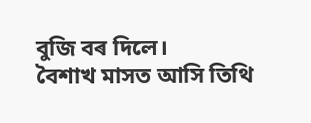বুজি বৰ দিলে।
বৈশাখ মাসত আসি তিথি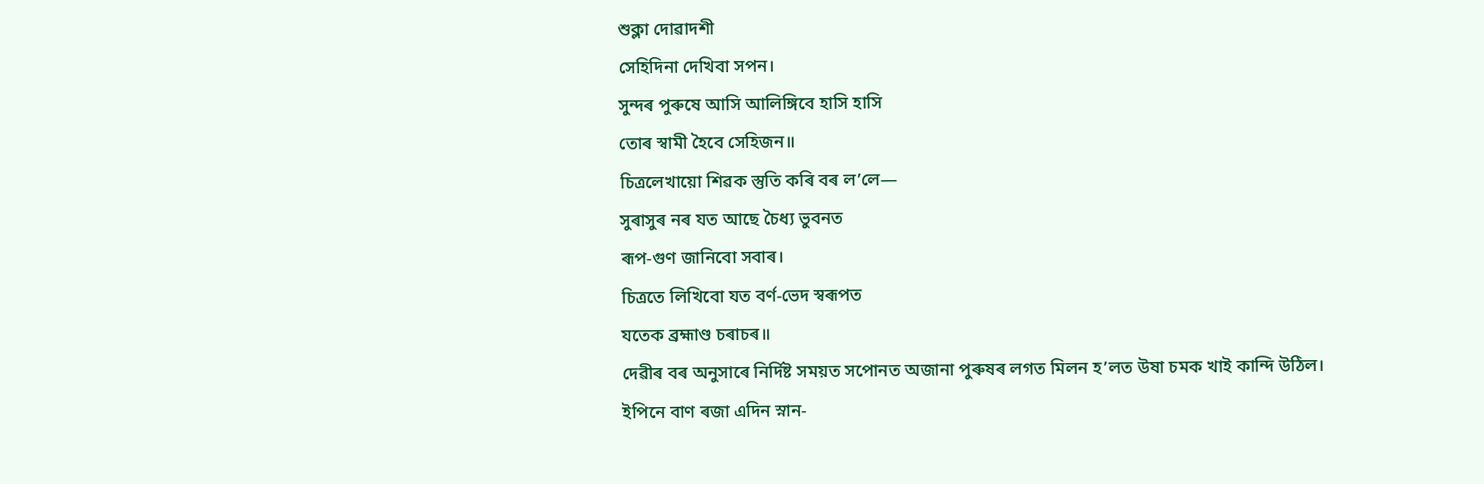শুক্লা দোৱাদশী
সেহিদিনা দেখিবা সপন।
সুন্দৰ পুৰুষে আসি আলিঙ্গিবে হাসি হাসি
তোৰ স্বামী হৈবে সেহিজন॥
চিত্ৰলেখায়ো শিৱক স্তুতি কৰি বৰ ল’লে—
সুৰাসুৰ নৰ যত আছে চৈধ্য ভুবনত
ৰূপ-গুণ জানিবো সবাৰ।
চিত্ৰতে লিখিবো যত বৰ্ণ-ভেদ স্বৰূপত
যতেক ব্ৰহ্মাণ্ড চৰাচৰ॥
দেৱীৰ বৰ অনুসাৰে নিৰ্দিষ্ট সময়ত সপোনত অজানা পুৰুষৰ লগত মিলন হ’লত উষা চমক খাই কান্দি উঠিল।
ইপিনে বাণ ৰজা এদিন স্নান-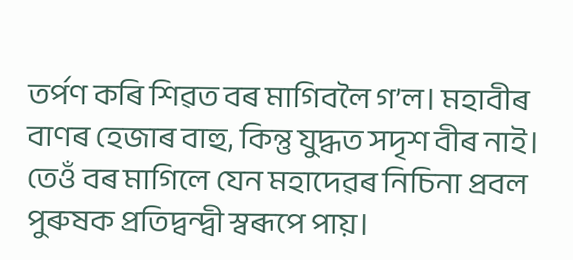তৰ্পণ কৰি শিৱত বৰ মাগিবলৈ গ’ল। মহাবীৰ বাণৰ হেজাৰ বাহু, কিন্তু যুদ্ধত সদৃশ বীৰ নাই। তেওঁ বৰ মাগিলে যেন মহাদেৱৰ নিচিনা প্ৰবল পুৰুষক প্ৰতিদ্বন্দ্বী স্বৰূপে পায়।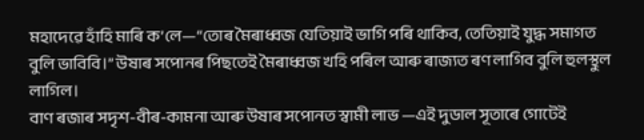মহাদেৱে হাঁহি মাৰি ক’লে—“তোৰ মৈৰাধ্বজ যেতিয়াই ভাগি পৰি থাকিব, তেতিয়াই যুদ্ধ সমাগত বুলি ভাবিবি।” উষাৰ সপোনৰ পিছতেই মৈৰাধ্বজ খহি পৰিল আৰু ৰাজ্যত ৰণ লাগিব বুলি হুলস্থুল লাগিল।
বাণ ৰজাৰ সদৃশ-বীৰ-কামনা আৰু উষাৰ সপোনত স্বামী লাভ —এই দুডাল সূতাৰে গোটেই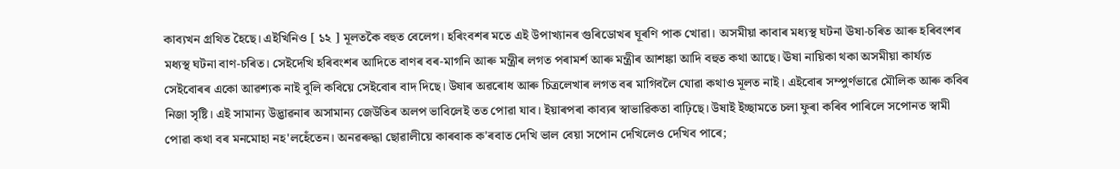কাব্যখন গ্ৰথিত হৈছে। এইখিনিও [ ১২ ] মূলতকৈ বহুত বেলেগ। হৰিংবশৰ মতে এই উপাখ্যানৰ গুৰিডোখৰ ঘূৰণি পাক খোৱা। অসমীয়া কাবাৰ মধ্যস্থ ঘটনা ঊষা-চৰিত আৰু হৰিবংশৰ মধ্যস্থ ঘটনা বাণ-চৰিত। সেইদেখি হৰিবংশৰ আদিতে বাণৰ বৰ-মাগনি আৰু মন্ত্ৰীৰ লগত পৰামৰ্শ আৰু মন্ত্ৰীৰ আশঙ্কা আদি বহুত কথা আছে। ঊষা নায়িকা থকা অসমীয়া কাৰ্য্যত সেইবোৰৰ একো আৱশ্যক নাই বুলি কবিয়ে সেইবোৰ বাদ দিছে। উষাৰ অৱৰোধ আৰু চিত্ৰলেখাৰ লগত বৰ মাগিবলৈ যোৱা কথাও মূলত নাই। এইবোৰ সম্পুৰ্ণভাৱে মৌলিক আৰু কবিৰ নিজা সৃষ্টি। এই সামান্য উদ্ভাৱনাৰ অসামান্য জেউতিৰ অলপ ভাবিলেই তত পোৱা যাব। ইয়াৰপৰা কাব্যৰ স্বাভাৱিকতা বাঢ়িছে। উষাই ইচ্ছামতে চলা ফুৰা কৰিব পাৰিলে সপোনত স্বামী পোৱা কথা বৰ মনমোহা নহ'লহেঁতেন। অনৱৰুদ্ধা ছোৱালীয়ে কাৰবাক ক'ৰবাত দেখি ভাল বেয়া সপোন দেখিলেও দেখিব পাৰে;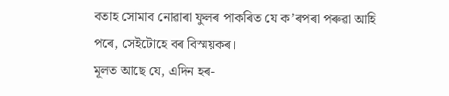বতাহ সোমাব নোৱাৰা ফুলৰ পাকৰিত যে ক’ৰপৰা পৰুৱা আহি পৰে, সেইটোহে বৰ বিস্ময়কৰ।
মূলত আছে যে, এদিন হৰ-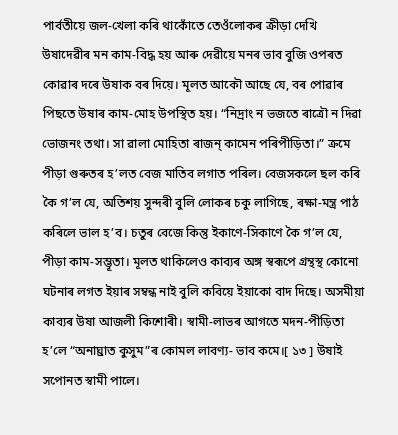পাৰ্বতীয়ে জল-খেলা কৰি থাকোঁতে তেওঁলোকৰ ক্ৰীড়া দেখি উষাদেৱীৰ মন কাম-বিদ্ধ হয় আৰু দেৱীয়ে মনৰ ভাব বুজি ওপৰত কোৱাৰ দৰে উষাক বৰ দিয়ে। মূলত আকৌ আছে যে, বৰ পোৱাৰ পিছতে উষাৰ কাম-মোহ উপস্থিত হয়। “নিদ্ৰাং ন ভজতে ৰাত্ৰৌ ন দিৱা ভোজনং তথা। সা ৱালা মোহিতা ৰাজন্ কামেন পৰিপীড়িতা।” ক্ৰমে পীড়া গুৰুতৰ হ’লত বেজ মাতিব লগাত পৰিল। বেজসকলে ছল কৰি কৈ গ’ল যে, অতিশয় সুন্দৰী বুলি লোকৰ চকু লাগিছে, ৰক্ষা-মন্ত্ৰ পাঠ কৰিলে ভাল হ’ব। চতুৰ বেজে কিন্তু ইকাণে-সিকাণে কৈ গ’ল যে, পীড়া কাম-সম্ভূতা। মূলত থাকিলেও কাব্যৰ অঙ্গ স্বৰূপে গ্ৰন্থস্থ কোনো ঘটনাৰ লগত ইয়াৰ সম্বন্ধ নাই বুলি কবিয়ে ইয়াকো বাদ দিছে। অসমীয়া কাব্যৰ উষা আজলী কিশোৰী। স্বামী-লাভৰ আগতে মদন-পীড়িতা হ’লে “অনাঘ্ৰাত কুসুম”ৰ কোমল লাবণ্য- ভাব কমে।[ ১৩ ] উষাই সপোনত স্বামী পালে।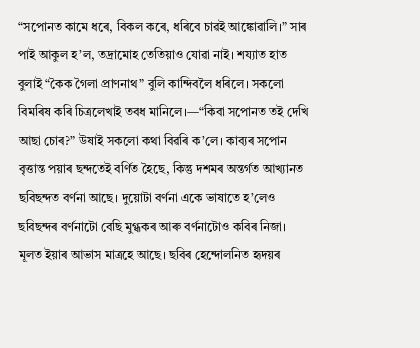“সপোনত কামে ধৰে, বিকল কৰে, ধৰিবে চাৱই আঙ্কোৱালি।” সাৰ পাই আকুল হ’ল, তদ্ৰামোহ তেতিয়াও যোৱা নাই। শয্যাত হাত বুলাই “কৈক গৈলা প্ৰাণনাথ” বুলি কান্দিবলৈ ধৰিলে। সকলো বিমৰিষ কৰি চিত্ৰলেখাই তবধ মানিলে।—“কিবা সপোনত তই দেখি আছা চোৰ?” উষাই সকলো কথা বিৱৰি ক’লে। কাব্যৰ সপোন বৃত্তান্ত পয়াৰ ছন্দতেই বৰ্ণিত হৈছে, কিন্তু দশমৰ অন্তৰ্গত আখ্যানত ছবিছন্দত বৰ্ণনা আছে। দুয়োটা বৰ্ণনা একে ভাষাতে হ’লেও ছবিছন্দৰ বৰ্ণনাটো বেছি মুগ্ধকৰ আৰু বৰ্ণনাটোও কবিৰ নিজা। মূলত ইয়াৰ আভাস মাত্ৰহে আছে। ছবিৰ হেন্দোলনিত হৃদয়ৰ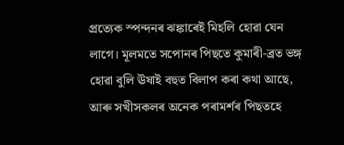প্ৰত্যেক স্পন্দনৰ ঝঙ্কাৰেই মিহলি হোৱা যেন লাগে। মূলমতে সপোনৰ পিছতে কুমাৰী-ব্ৰত ভঙ্গ হোৱা বুলি ঊষাই বহুত বিলাপ কৰা কথা আছে, আৰু সখীসকলৰ অনেক পৰামৰ্শৰ পিছতহে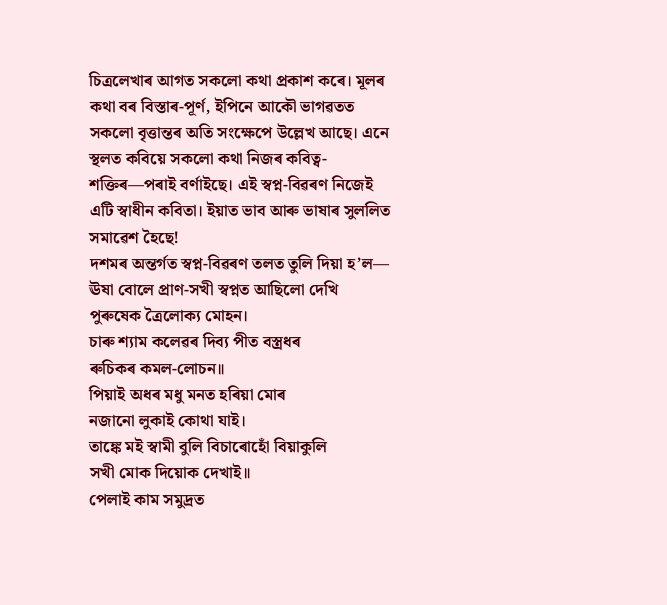চিত্ৰলেখাৰ আগত সকলো কথা প্ৰকাশ কৰে। মূলৰ কথা বৰ বিস্তাৰ-পূৰ্ণ, ইপিনে আকৌ ভাগৱতত সকলো বৃত্তান্তৰ অতি সংক্ষেপে উল্লেখ আছে। এনে স্থলত কবিয়ে সকলো কথা নিজৰ কবিত্ব-শক্তিৰ—পৰাই বৰ্ণাইছে। এই স্বপ্ন-বিৱৰণ নিজেই এটি স্বাধীন কবিতা। ইয়াত ভাব আৰু ভাষাৰ সুললিত সমাৱেশ হৈছে!
দশমৰ অন্তৰ্গত স্বপ্ন-বিৱৰণ তলত তুলি দিয়া হ’ল—
ঊষা বোলে প্ৰাণ-সখী স্বপ্নত আছিলো দেখি
পুৰুষেক ত্ৰৈলোক্য মোহন।
চাৰু শ্যাম কলেৱৰ দিব্য পীত বস্ত্ৰধৰ
ৰুচিকৰ কমল-লোচন॥
পিয়াই অধৰ মধু মনত হৰিয়া মোৰ
নজানো লুকাই কোথা যাই।
তাঙ্কে মই স্বামী বুলি বিচাৰোহোঁ বিয়াকুলি
সখী মোক দিয়োক দেখাই॥
পেলাই কাম সমুদ্ৰত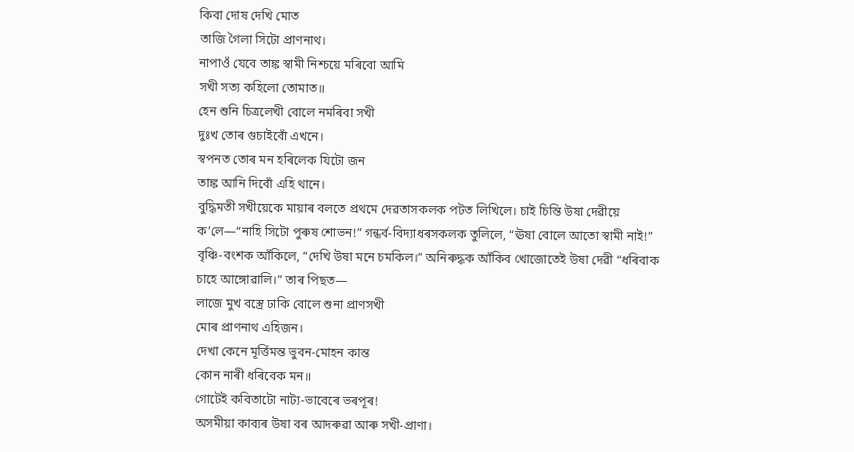কিবা দোষ দেখি মোত
তাজি গৈলা সিটো প্ৰাণনাথ।
নাপাওঁ যেবে তাঙ্ক স্বামী নিশ্চয়ে মৰিবো আমি
সখী সত্য কহিলো তোমাত॥
হেন শুনি চিত্ৰলেখী বোলে নমৰিবা সখী
দুঃখ তোৰ গুচাইবোঁ এখনে।
স্বপনত তোৰ মন হৰিলেক যিটো জন
তাঙ্ক আনি দিবোঁ এহি থানে।
বুদ্ধিমতী সখীয়েকে মায়াৰ বলতে প্ৰথমে দেৱতাসকলক পটত লিখিলে। চাই চিন্তি উষা দেৱীয়ে ক’লে—“নাহি সিটো পুৰুষ শোভন!” গন্ধৰ্ব-বিদ্যাধৰসকলক তুলিলে, “ঊষা বোলে আতো স্বামী নাই!” বৃঞ্চি-বংশক আঁকিলে, “দেখি উষা মনে চমকিল।” অনিৰুদ্ধক আঁকিব খোজোতেই উষা দেৱী “ধৰিবাক চাহে আঙ্গোৱালি।” তাৰ পিছত—
লাজে মুখ বস্ত্ৰে ঢাকি বোলে শুনা প্ৰাণসখী
মোৰ প্ৰাণনাথ এহিজন।
দেখা কেনে মূৰ্ত্তিমন্ত ভুবন-মোহন কান্ত
কোন নাৰী ধৰিবেক মন॥
গোটেই কবিতাটো নাট্য-ভাবেৰে ভৰপূৰ!
অসমীয়া কাব্যৰ উষা বৰ আদৰুৱা আৰু সখী-প্ৰাণা।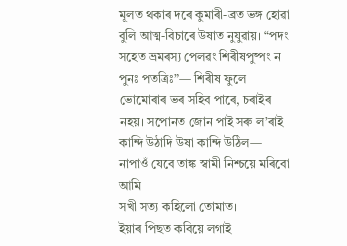মূলত থকাৰ দৰে কুমাৰী-ব্ৰত ভঙ্গ হোৱা বুলি আত্ম-বিচাৰে উষাত নুযুৱায়। “পদং সহেত ভ্ৰমৰস্য পেলৱং শিৰীষপুষ্পং ন পুনঃ পতত্ৰিঃ”— শিৰীষ ফুলে ভোমোৰাৰ ভৰ সহিব পাৰে, চৰাইৰ নহয়। সপোনত জোন পাই সৰু ল’ৰাই কান্দি উঠাদি উষা কান্দি উঠিল—
নাপাওঁ যেবে তাঙ্ক স্বামী নিশ্চয়ে মৰিবো আমি
সখী সত্য কহিলো তোমাত।
ইয়াৰ পিছত কবিয়ে লগাই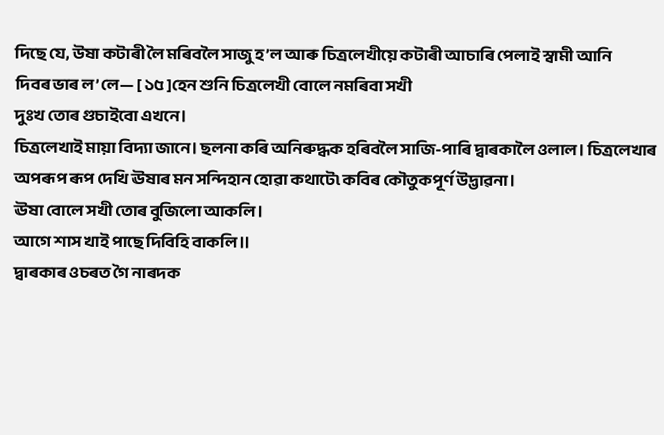দিছে যে, উষা কটাৰী লৈ মৰিবলৈ সাজু হ’ল আৰু চিত্ৰলেখীয়ে কটাৰী আচাৰি পেলাই স্বামী আনি
দিবৰ ভাৰ ল’লে— [ ১৫ ]হেন শুনি চিত্ৰলেখী বোলে নমৰিবা সখী
দুঃখ তোৰ গুচাইবো এখনে।
চিত্ৰলেখাই মায়া বিদ্যা জানে। ছলনা কৰি অনিৰুদ্ধক হৰিবলৈ সাজি-পাৰি দ্বাৰকালৈ ওলাল। চিত্ৰলেখাৰ অপৰূপ ৰূপ দেখি ঊষাৰ মন সন্দিহান হোৱা কথাটে৷ কবিৰ কৌতুকপূৰ্ণ উদ্ভাৱনা।
ঊষা বোলে সখী তোৰ বুজিলো আকলি।
আগে শাস খাই পাছে দিবিহি বাকলি॥
দ্বাৰকাৰ ওচৰত গৈ নাৰদক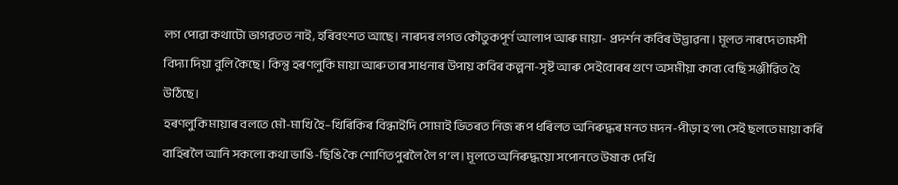লগ পোৱা কথাটো ভাগৱতত নাই, হৰিবংশত আছে। নাৰদৰ লগত কৌতুকপূৰ্ণ আলাপ আৰু মায়া- প্ৰদৰ্শন কবিৰ উদ্ভাৱনা। মূলত নাৰদে তামসী বিদ্যা দিয়া বুলি কৈছে। কিন্তু হৰণলুকি মায়া আৰু তাৰ সাধনাৰ উপায় কবিৰ কল্পনা-সৃষ্ট আৰু সেইবোৰৰ গুণে অসমীয়া কাব্য বেছি সঞ্জীৱিত হৈ উঠিছে।
হৰণলুকি মায়াৰ বলতে মৌ-মাখি হৈ–খিৰিকিৰ বিন্ধাইদি সোমাই ভিতৰত নিজ ৰূপ ধৰিলত অনিৰুদ্ধৰ মনত মদন-পীড়া হ’ল৷ সেই ছলতে মায়া কৰি বাহিৰলৈ আনি সকলো কথা ভাঙি-ছিঙি কৈ শোণিতপুৰলৈ লৈ গ’ল। মূলতে অনিৰুদ্ধয়ো সপোনতে উষাক দেখি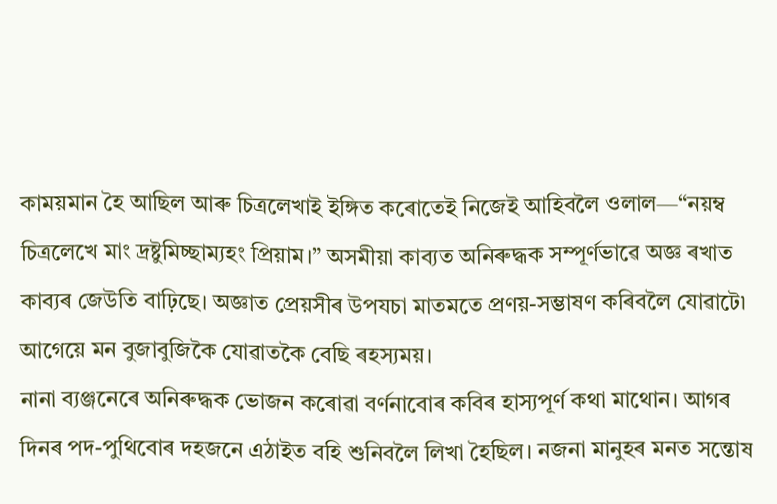কাময়মান হৈ আছিল আৰু চিত্ৰলেখাই ইঙ্গিত কৰোতেই নিজেই আহিবলৈ ওলাল—“নয়ম্ব চিত্ৰলেখে মাং দ্ৰষ্টুমিচ্ছাম্যহং প্ৰিয়াম।” অসমীয়া কাব্যত অনিৰুদ্ধক সম্পূৰ্ণভাৱে অজ্ঞ ৰখাত কাব্যৰ জেউতি বাঢ়িছে। অজ্ঞাত প্ৰেয়সীৰ উপযচা মাতমতে প্ৰণয়-সম্ভাষণ কৰিবলৈ যোৱাটে৷ আগেয়ে মন বুজাবুজিকৈ যোৱাতকৈ বেছি ৰহস্যময়।
নানা ব্যঞ্জনেৰে অনিৰুদ্ধক ভোজন কৰোৱা বৰ্ণনাবোৰ কবিৰ হাস্যপূৰ্ণ কথা মাথোন। আগৰ দিনৰ পদ-পুথিবোৰ দহজনে এঠাইত বহি শুনিবলৈ লিখা হৈছিল। নজনা মানুহৰ মনত সন্তোষ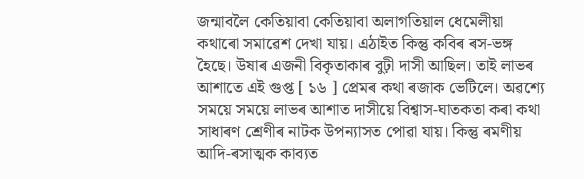জন্মাবলৈ কেতিয়াবা কেতিয়াবা অলাগতিয়াল ধেমেলীয়া কথাৰো সমাৱেশ দেখা যায়। এঠাইত কিন্তু কবিৰ ৰস-ভঙ্গ হৈছে। উষাৰ এজনী বিকৃতাকাৰ বুঢ়ী দাসী আছিল। তাই লাভৰ আশাতে এই গুপ্ত [ ১৬ ] প্ৰেমৰ কথা ৰজাক ভেটিলে। অৱশ্যে সময়ে সময়ে লাভৰ আশাত দাসীয়ে বিশ্বাস-ঘাতকতা কৰা কথা সাধাৰণ শ্ৰেণীৰ নাটক উপন্যাসত পোৱা যায়। কিন্তু ৰমণীয় আদি-ৰসাত্মক কাব্যত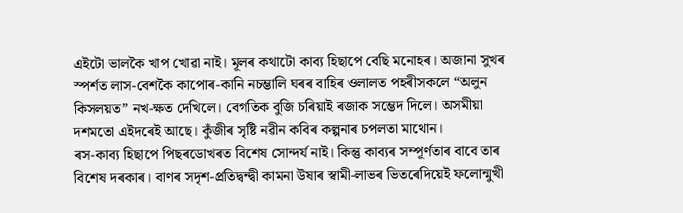এইটো ভালকৈ খাপ খোৱা নাই। মূলৰ কথাটো কাব্য হিছাপে বেছি মনোহৰ। অজানা সুখৰ স্পৰ্শত লাস-বেশকৈ কাপোৰ-কানি নচম্ভালি ঘৰৰ বাহিৰ ওলালত পহৰীসকলে “অলুন কিসলয়ত” নখ-ক্ষত দেখিলে। বেগতিক বুজি চৰিয়াই ৰজাক সম্ভেদ দিলে। অসমীয়া দশমতো এইদৰেই আছে। কুঁজীৰ সৃষ্টি নৱীন কবিৰ কল্পনাৰ চপলতা মাথোন।
ৰস-কাব্য হিছাপে পিছৰডোখৰত বিশেষ সোন্দৰ্য নাই। কিন্তু কাব্যৰ সম্পূৰ্ণতাৰ বাবে তাৰ বিশেষ দৰকাৰ। বাণৰ সদৃশ-প্ৰতিদ্বন্দ্বী কামনা উষাৰ স্বামী-লাভৰ ভিতৰেদিয়েই ফলোন্মুখী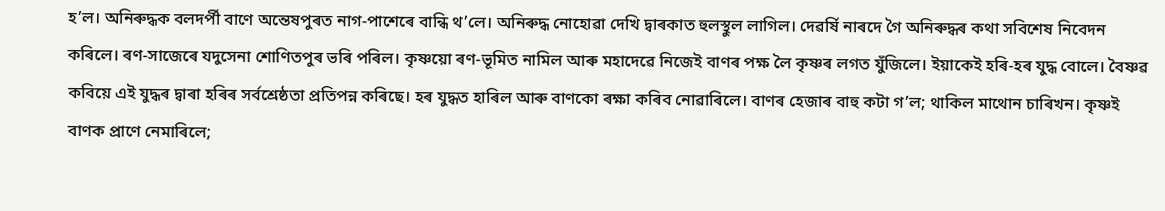হ’ল। অনিৰুদ্ধক বলদৰ্পী বাণে অন্তেষপুৰত নাগ-পাশেৰে বান্ধি থ’লে। অনিৰুদ্ধ নোহোৱা দেখি দ্বাৰকাত হুলস্থুল লাগিল। দেৱৰ্ষি নাৰদে গৈ অনিৰুদ্ধৰ কথা সবিশেষ নিবেদন কৰিলে। ৰণ-সাজেৰে যদুসেনা শোণিতপুৰ ভৰি পৰিল। কৃষ্ণয়ো ৰণ-ভূমিত নামিল আৰু মহাদেৱে নিজেই বাণৰ পক্ষ লৈ কৃষ্ণৰ লগত যুঁজিলে। ইয়াকেই হৰি-হৰ যুদ্ধ বোলে। বৈষ্ণৱ কবিয়ে এই যুদ্ধৰ দ্বাৰা হৰিৰ সৰ্বশ্ৰেষ্ঠতা প্ৰতিপন্ন কৰিছে। হৰ যুদ্ধত হাৰিল আৰু বাণকো ৰক্ষা কৰিব নোৱাৰিলে। বাণৰ হেজাৰ বাহু কটা গ’ল; থাকিল মাথোন চাৰিখন। কৃষ্ণই বাণক প্ৰাণে নেমাৰিলে;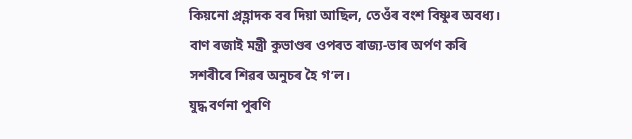কিয়নো প্ৰহ্লাদক বৰ দিয়া আছিল, তেওঁৰ বংশ বিষ্ণুৰ অবধ্য। বাণ ৰজাই মন্ত্ৰী কুভাণ্ডৰ ওপৰত ৰাজ্য-ভাৰ অৰ্পণ কৰি সশৰীৰে শিৱৰ অনুচৰ হৈ গ’ল।
যুদ্ধ বৰ্ণনা পুৰণি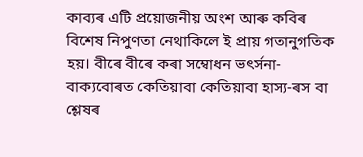কাব্যৰ এটি প্ৰয়োজনীয় অংশ আৰু কবিৰ বিশেষ নিপুণতা নেথাকিলে ই প্ৰায় গতানুগতিক হয়। বীৰে বীৰে কৰা সম্বোধন ভৎৰ্সনা-বাক্যবোৰত কেতিয়াবা কেতিয়াবা হাস্য-ৰস বা শ্লেষৰ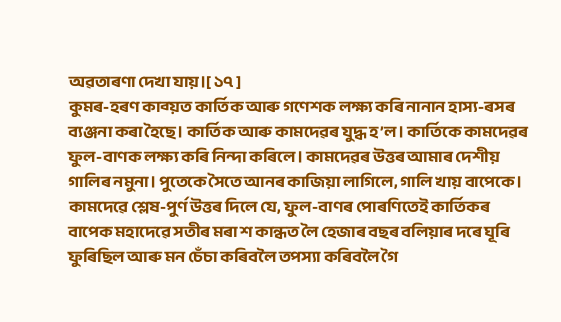অৱতাৰণা দেখা যায়।[ ১৭ ]
কুমৰ-হৰণ কাব্য়ত কাৰ্তিক আৰু গণেশক লক্ষ্য কৰি নানান হাস্য-ৰসৰ ব্যঞ্জনা কৰা হৈছে। কাৰ্তিক আৰু কামদেৱৰ যুদ্ধ হ’ল। কাৰ্তিকে কামদেৱৰ ফুল-বাণক লক্ষ্য কৰি নিন্দা কৰিলে। কামদেৱৰ উত্তৰ আমাৰ দেশীয় গালিৰ নমুনা। পুতেকে সৈতে আনৰ কাজিয়া লাগিলে, গালি খায় বাপেকে। কামদেৱে শ্লেষ-পুৰ্ণ উত্তৰ দিলে যে, ফুল-বাণৰ পোৰণিতেই কাৰ্তিকৰ বাপেক মহাদেৱে সতীৰ মৰা শ কান্ধত লৈ হেজাৰ বছৰ বলিয়াৰ দৰে ঘূৰি ফুৰিছিল আৰু মন চেঁচা কৰিবলৈ তপস্যা কৰিবলৈ গৈ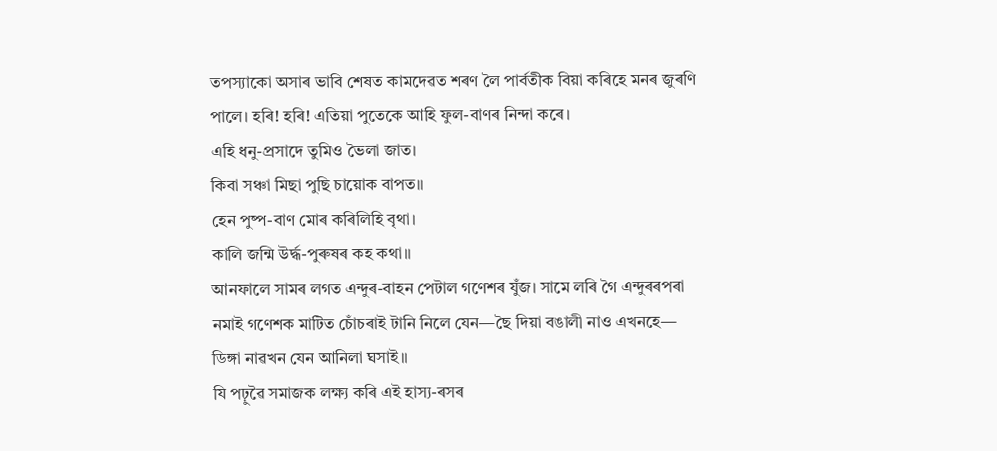তপস্যাকো অসাৰ ভাবি শেষত কামদেৱত শৰণ লৈ পাৰ্বতীক বিয়া কৰিহে মনৰ জুৰণি পালে। হৰি! হৰি! এতিয়া পুতেকে আহি ফুল-বাণৰ নিন্দা কৰে।
এহি ধনু-প্ৰসাদে তুমিও ভৈলা জাত।
কিবা সঞ্চা মিছা পুছি চায়োক বাপত॥
হেন পুষ্প-বাণ মোৰ কৰিলিহি বৃথা।
কালি জন্মি উৰ্দ্ধ-পুৰুষৰ কহ কথা॥
আনফালে সামৰ লগত এন্দুৰ-বাহন পেটাল গণেশৰ যুঁজ। সামে লৰি গৈ এন্দুৰৰপৰা নমাই গণেশক মাটিত চোঁচৰাই টানি নিলে যেন—ছৈ দিয়া বঙালী নাও এখনহে—
ডিঙ্গা নাৱখন যেন আনিলা ঘসাই॥
যি পঢ়ুৱৈ সমাজক লক্ষ্য কৰি এই হাস্য-ৰসৰ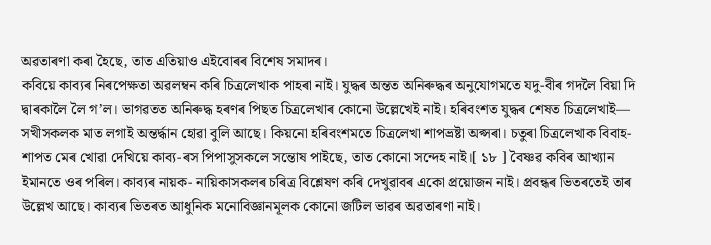অৱতাৰণা কৰা হৈছে, তাত এতিয়াও এইবোৰৰ বিশেষ সমাদৰ।
কবিয়ে কাব্যৰ নিৰপেক্ষতা অৱলম্বন কৰি চিত্ৰলেখাক পাহৰা নাই। যুদ্ধৰ অন্তত অনিৰুদ্ধৰ অনুযোগমতে যদু-বীৰ গদলৈ বিয়া দি দ্বাৰকালৈ লৈ গ’ল। ভাগৱতত অনিৰুদ্ধ হৰণৰ পিছত চিত্ৰলেখাৰ কোনো উল্লেখেই নাই। হৰিবংশত যুদ্ধৰ শেষত চিত্ৰলেখাই— সখীসকলক মাত লগাই অন্তৰ্দ্ধান হোৱা বুলি আছে। কিয়নো হৰিবংশমতে চিত্ৰলেখা শাপভ্ৰষ্টা অপ্সৰা। চতুৰা চিত্ৰলেখাক বিবাহ-শাপত মেৰ খোৱা দেখিয়ে কাব্য-ৰস পিপাসুসকলে সন্তোষ পাইছে, তাত কোনো সন্দেহ নাই।[ ১৮ ] বৈষ্ণৱ কবিৰ আখ্যান ইমানতে ওৰ পৰিল। কাব্যৰ নায়ক- নায়িকাসকলৰ চৰিত্ৰ বিশ্লেষণ কৰি দেখুৱাবৰ একো প্ৰয়োজন নাই। প্ৰবন্ধৰ ভিতৰতেই তাৰ উল্লেখ আছে। কাব্যৰ ভিতৰত আধুনিক মনোবিজ্ঞানমূলক কোনো জটিল ভাৱৰ অৱতাৰণা নাই।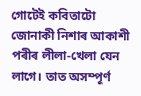গোটেই কবিতাটো জোনাকী নিশাৰ আকাশী পৰীৰ লীলা-খেলা যেন লাগে। তাত অসম্পূৰ্ণ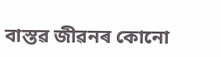বাস্তৱ জীৱনৰ কোনো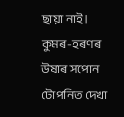ছায়া নাই।
কুমৰ-হৰণৰ উষাৰ সপোন টোপনিত দেখা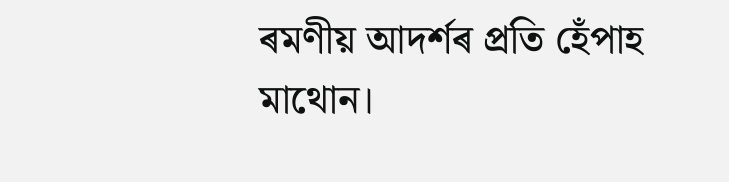ৰমণীয় আদৰ্শৰ প্ৰতি হেঁপাহ মাথোন।